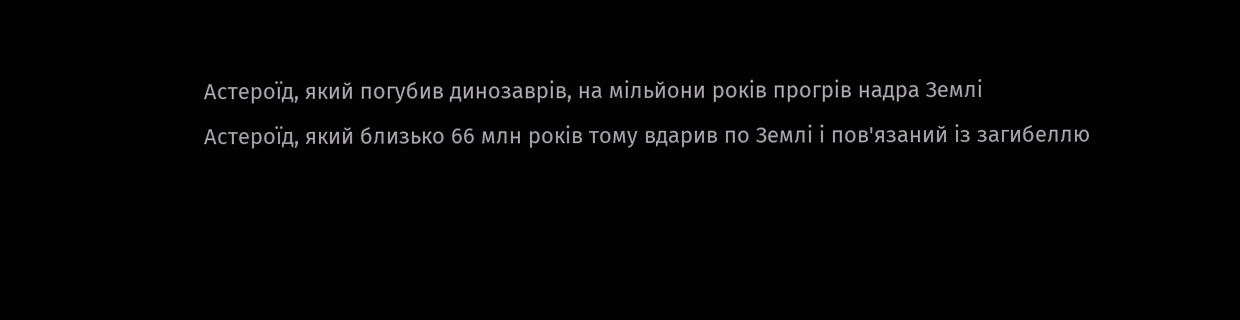Астероїд, який погубив динозаврів, на мільйони років прогрів надра Землі
Астероїд, який близько 66 млн років тому вдарив по Землі і пов'язаний із загибеллю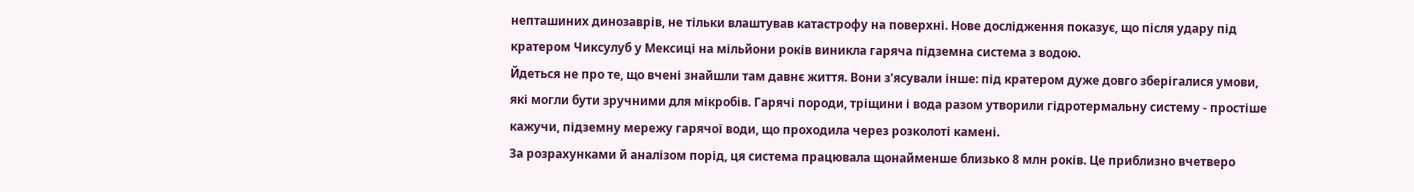непташиних динозаврів, не тільки влаштував катастрофу на поверхні. Нове дослідження показує, що після удару під кратером Чиксулуб у Мексиці на мільйони років виникла гаряча підземна система з водою.
Йдеться не про те, що вчені знайшли там давнє життя. Вони з'ясували інше: під кратером дуже довго зберігалися умови, які могли бути зручними для мікробів. Гарячі породи, тріщини і вода разом утворили гідротермальну систему - простіше кажучи, підземну мережу гарячої води, що проходила через розколоті камені.
За розрахунками й аналізом порід, ця система працювала щонайменше близько 8 млн років. Це приблизно вчетверо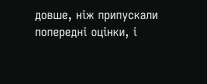довше, ніж припускали попередні оцінки, і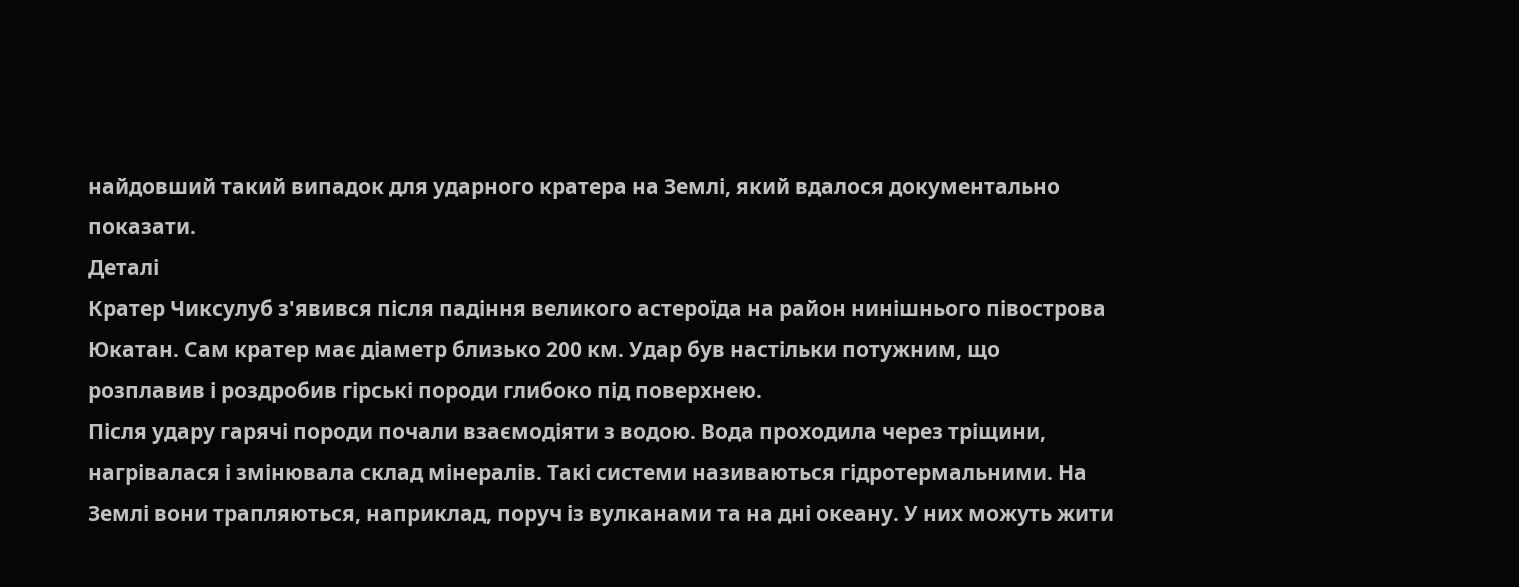найдовший такий випадок для ударного кратера на Землі, який вдалося документально показати.
Деталі
Кратер Чиксулуб з'явився після падіння великого астероїда на район нинішнього півострова Юкатан. Сам кратер має діаметр близько 200 км. Удар був настільки потужним, що розплавив і роздробив гірські породи глибоко під поверхнею.
Після удару гарячі породи почали взаємодіяти з водою. Вода проходила через тріщини, нагрівалася і змінювала склад мінералів. Такі системи називаються гідротермальними. На Землі вони трапляються, наприклад, поруч із вулканами та на дні океану. У них можуть жити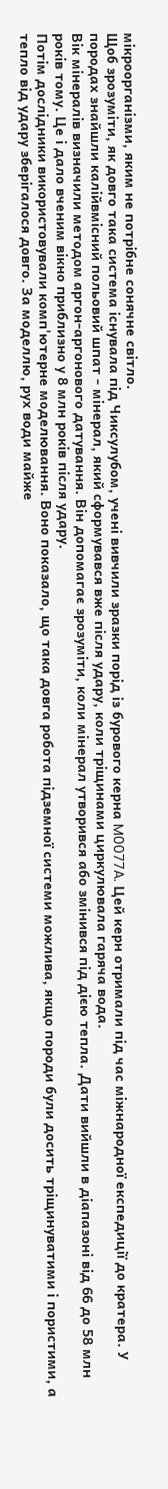мікроорганізми, яким не потрібне сонячне світло.
Щоб зрозуміти, як довго така система існувала під Чиксулубом, учені вивчили зразки порід із бурового керна M0077A. Цей керн отримали під час міжнародної експедиції до кратера. У породах знайшли калійвмісний польовий шпат - мінерал, який сформувався вже після удару, коли тріщинами циркулювала гаряча вода.
Вік мінералів визначили методом аргон-аргонового датування. Він допомагає зрозуміти, коли мінерал утворився або змінився під дією тепла. Дати вийшли в діапазоні від 66 до 58 млн років тому. Це і дало вченим вікно приблизно у 8 млн років після удару.
Потім дослідники використовували комп'ютерне моделювання. Воно показало, що така довга робота підземної системи можлива, якщо породи були досить тріщинуватими і пористими, а тепло від удару зберігалося довго. За моделлю, рух води майже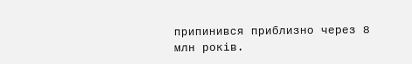припинився приблизно через 8 млн років.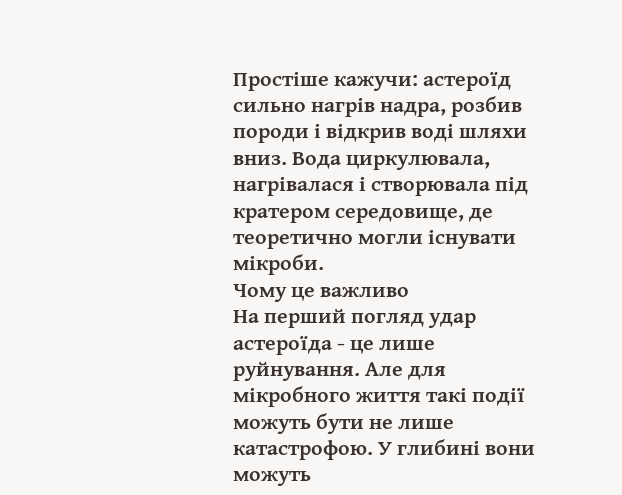Простіше кажучи: астероїд сильно нагрів надра, розбив породи і відкрив воді шляхи вниз. Вода циркулювала, нагрівалася і створювала під кратером середовище, де теоретично могли існувати мікроби.
Чому це важливо
На перший погляд удар астероїда - це лише руйнування. Але для мікробного життя такі події можуть бути не лише катастрофою. У глибині вони можуть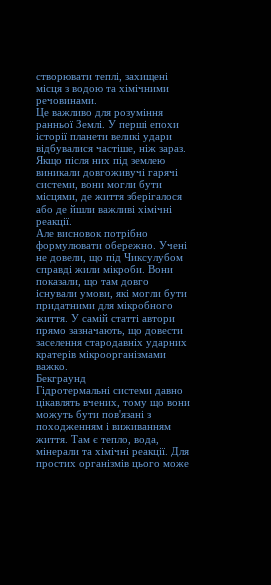створювати теплі, захищені місця з водою та хімічними речовинами.
Це важливо для розуміння ранньої Землі. У перші епохи історії планети великі удари відбувалися частіше, ніж зараз. Якщо після них під землею виникали довгоживучі гарячі системи, вони могли бути місцями, де життя зберігалося або де йшли важливі хімічні реакції.
Але висновок потрібно формулювати обережно. Учені не довели, що під Чиксулубом справді жили мікроби. Вони показали, що там довго існували умови, які могли бути придатними для мікробного життя. У самій статті автори прямо зазначають, що довести заселення стародавніх ударних кратерів мікроорганізмами важко.
Бекграунд
Гідротермальні системи давно цікавлять вчених, тому що вони можуть бути пов'язані з походженням і виживанням життя. Там є тепло, вода, мінерали та хімічні реакції. Для простих організмів цього може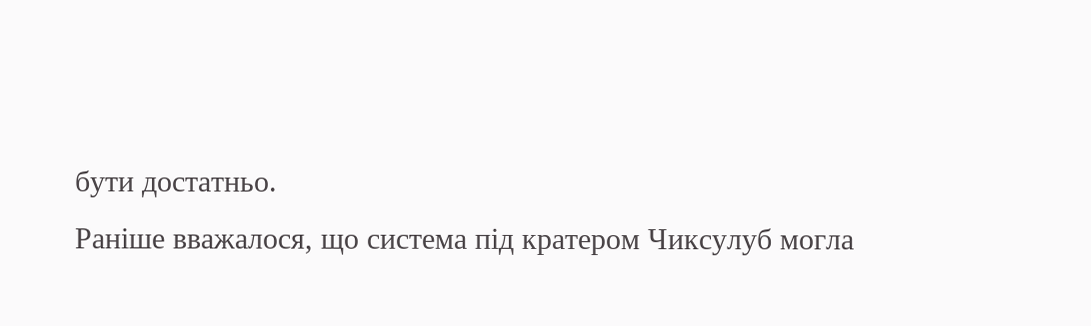бути достатньо.
Раніше вважалося, що система під кратером Чиксулуб могла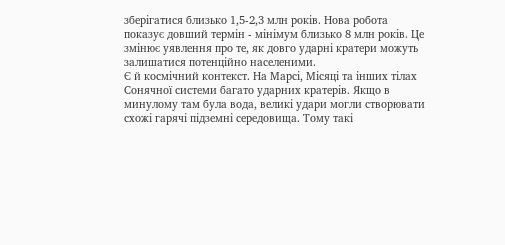зберігатися близько 1,5-2,3 млн років. Нова робота показує довший термін - мінімум близько 8 млн років. Це змінює уявлення про те, як довго ударні кратери можуть залишатися потенційно населеними.
Є й космічний контекст. На Марсі, Місяці та інших тілах Сонячної системи багато ударних кратерів. Якщо в минулому там була вода, великі удари могли створювати схожі гарячі підземні середовища. Тому такі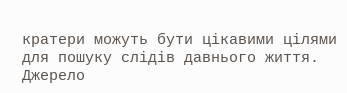кратери можуть бути цікавими цілями для пошуку слідів давнього життя.
Джерело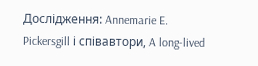Дослідження: Annemarie E. Pickersgill і співавтори, A long-lived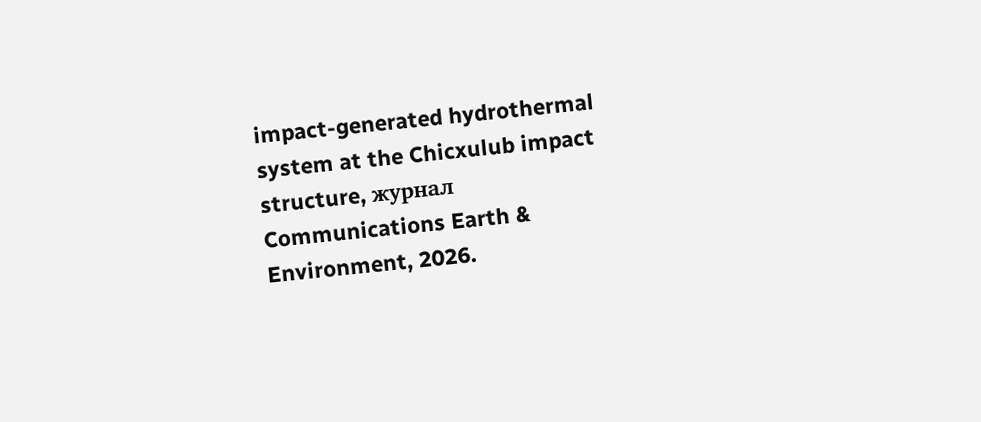impact-generated hydrothermal system at the Chicxulub impact structure, журнал Communications Earth & Environment, 2026.